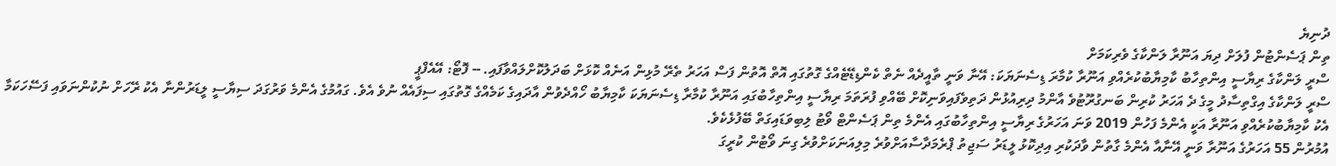ދުނިޔެ
ތިން ޕަސެންޓުން ފުލަށް ދިޔަ އަނޫރާ ލަންކާގެ ވެރިކަމަށް
ސްރީ ލަންކާގެ ރިޔާސީ އިންތިހާބު ކާމިޔާބުކުރެއްވި އަނޫރާ ކުމާރަ ޑިސެނަޔަކަ: އޭނާ ވަނީ ތާއީދެއް ނެތް ކެންޑިޑޭޓެއްގެ ގޮތުގައި އޮތް އޮތުން ފަސް އަހަރު ތެރޭ މުޅިން އަނެއް ކޮޅަށް ބަދަލުކޮށްލައްވާފައި. -- ފޮޓޯ: އޭއެފްޕީ
ސްރީ ލަންކާގެ އިގްތިސާދު މީގެ ދެ އަހަރު ކުރިން ބަނގުރޫޓުވެ އާންމު ދިރިއުޅުން ދަތިވެފައިވަނިކޮށް ބޭއްވި ފުރަތަމަ ރިޔާސީ އިންތިހާބުގައި އަނޫރާ ކުމާރާ ޑިސެނަޔަކަ ކާމިޔާބު ހޯއްދެވުން އާދައިގެ ކަމެއްގެ ގޮތުގައި ސިފައެއް ނުވެ އެވެ. ގައުމުގެ އެންމެ ވަރުގަދަ ސިޔާސީ ލީޑަރުންނާ އެކު ރޭހަށް ނުކުންނަވައި ފަސޭހަކަމާ އެކު ކާމިޔާބުކުރެއްވި އަނޫރާ އަކީ އެންމެ ފަހުން 2019 ވަނަ އަހަރުގެ ރިޔާސީ އިންތިހާބުގައި އެންމެ ތިން ޕަސެންޓް ވޯޓު ލިބިވަޑައިގަތް ބޭފުޅެކެވެ.
އުމުރުން 55 އަހަރުގެ އަނޫރާ ވަނީ އޭނާއާ އެންމެ ގާތުން ވާދަކުރި އިދިކޮޅު ލީޑަރު ސަޖިތު ޕްރެމަދާސާއަށްވުރެ މިލިއަނަކަށްވުރެ ގިނަ ވޯޓުން ކުރީގަ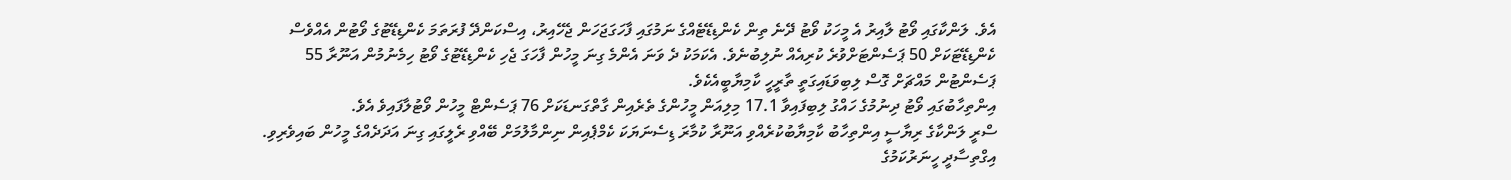އެވެ. ލަންކާގައި ވޯޓު ލާއިރު އެ މީހަކު ވޯޓު ދޭނެ ތިން ކެންޑިޑޭޓެއްގެ ނަމުގައި ފާހަގަޖަހަން ޖެހޭއިރު، އިސްކަންދޭ ފުރަތަމަ ކެންޑިޑޭޓުގެ ވޯޓުން އެއްވެސް ކެންޑިޑޭޓަކަށް 50 ޕަސެންޓަށްވުރެ ކުރިއެއް ނުލިބުނެވެ. އެކަމަކު ދެ ވަނަ އެންމެ ގިނަ މީހުން ފާހަގަ ޖެހި ކެންޑިޑޭޓުގެ ވޯޓު ހިމެނުމުން އަނޫރާ 55 ޕަސެންޓުން މައްޗަށް ގޮސް ލިބިވަޑައިގަތީ ތާރީހީ ކާމިޔާބީއެކެވެ.
އިންތިހާބުގައި ވޯޓު ދިނުމުގެ ހައްގު ލިބިފައިވާ 17.1 މިލިއަން މީހުންގެ ތެރެއިން ގާތްގަނޑަކަށް 76 ޕަސެންޓް މީހުން ވޯޓުލާފައިވެ އެވެ.
ސްރީ ލަންކާގެ ރިޔާސީ އިންތިހާބު ކާމިޔާބުކުރެއްވި އަނޫރާ ކުމާރަ ޑިސެނަޔަކަ ކެމްޕެއިން ނިންމާލުމަށް ބޭއްވި ރެލީގައި ގިނަ އަދަދެއްގެ މީހުން ބައިވެރިވި.
އިގްތިސާދީ ހީނަރުކަމުގެ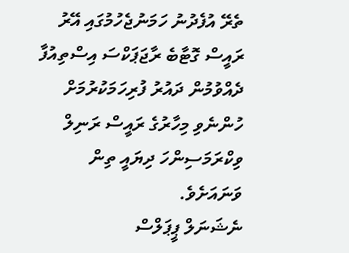ތެރޭ އުފެދުނު ހަމަނުޖެހުމުގައި އޭރު ރައީސް ގޮޓާބެ ރާޖަޕަކްސަ އިސްތިއުފާ ދެއްވުމުން ދައުރު ފުރިހަމަކުރުމަށް ހުންނެވި މިހާރުގެ ރައީސް ރަނިލް ވިކްރަމަސިންހަ ދިޔައީ ތިން ވަނައަށެވެ.
ނެޝަނަލް ޕީޕަލްސް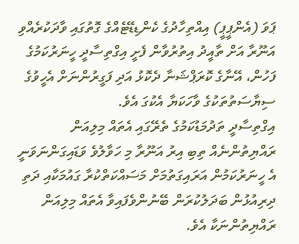ޕަވަ (އެންޕީޕީ) އިއްތިހާދުގެ ކެންޑިޑޭޓެއްގެ ގޮތުގައި ވާދަކުރެއްވި އަނޫރާ އަށް ތާއީދު އިތުރުވާން ފެށީ އިގްތިސާދީ ހީނަރުކަމުގެ ފަހުން، އޭނާގެ ކޮރަޕްޝަނާ ދެކޮޅު އަދި ފަގީރުންނަށް އެހީވުގެ ސިޔާސަތުތަކުގެ ވާހަކަޔާ އެކުގަ އެވެ.
އިގްތިސާދީ ތަދުމަޑުކަމުގެ ތެރޭގައި އެތައް މިލިއަން ރައްޔިތުންނެއް ތިބި އިރު އަނޫރާ މި ހަވާލުވެ ވަޑައިގަންނަވަނީ އެ ހީނަރުކަމުން އަރައިގަތުމަށް މަސައްކަތްކުރާ ގައުމަކާއި ދަތި ދިރިއުޅުން ބަދަލުކުރަން ބޭނުންވެފައިވާ އެތައް މިލިއަން ރައްޔިތުންނަކާ އެވެ.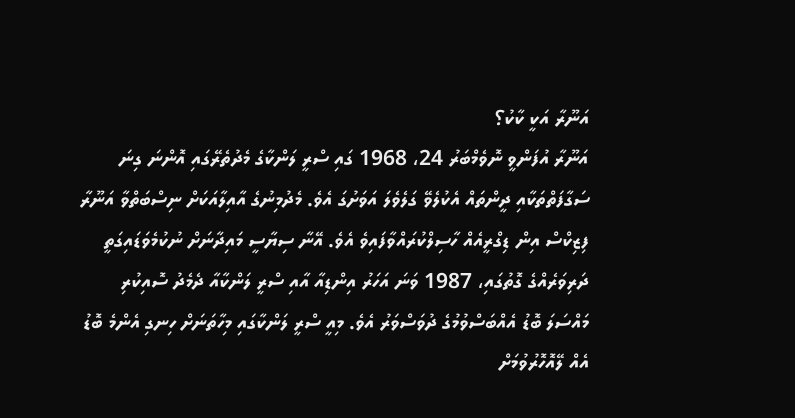އަނޫރާ އަކީ ކާކު؟
އަނޫރާ އުފަންވީ ނޮވެމްބަރު 24، 1968 ގައި ސްރީ ލަންކާގެ މެދުތެރޭގައި އޮންނަ ގިނަ ސަގާފަތްތަކާއި ދީންތައް އެކުލެވޭ ގަލެވެލަ އަވަށުގަ އެވެ. މެދުމިނުގެ އާއިލާއަކަށް ނިސްބަތްވާ އަނޫރާ ފިޒިކްސް އިން ޑިގްރީއެއް ހާސިލްކުރައްވާފައިވެ އެވެ. އޭނާ ސިޔާސީ މައިދާނަށް ނުކުމެވަޑައިގަތީ ދަރިވަރެއްގެ ގޮތުގައި، 1987 ވަނަ އަހަރު އިންޑިއާ އާއި ސްރީ ލަންކާއާ ދެމެދު ސޮއިކުރި މައްސަލަ ބޮޑު އެއްބަސްވުމުގެ ދުވަސްވަރު އެވެ. މިއީ ސްރީ ލަންކާގައި މިހާތަނަށް ހިނގި އެންމެ ބޮޑު އެއް ލޭއޮހޮރުވުމަށް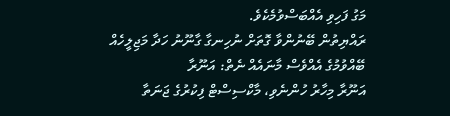މަގު ފަހިވި އެއްބަސްވުމެކެވެ.
ރައްޔިތުން ބޭނުންވާ ގޮތަށް ނުހިނގާ ގާނޫނު ހަދާ މަޖިލީހެއް ބޭއްވުމުގެ އެއްވެސް މާނައެއް ނެތް: އަނޫރާ
އަނޫރާ މިހާރު ހުންނެވި، މާކްސިސްޓް ފިކުރުގެ ޖަނަތާ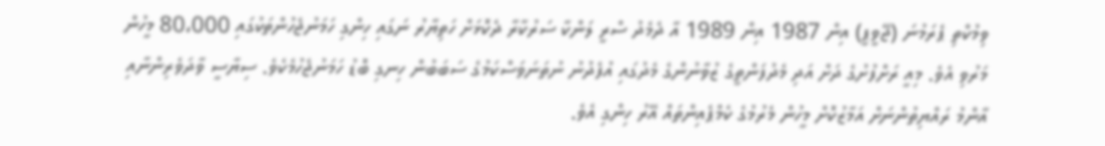ވިމުކްތި ޕެރަމުނަ (ޖޭވީޕީ) އިން 1987 އިން 1989 އާ ދެމެދު ސްރީ ލަންކާ ސަރުކާރާ ދެކޮޅަށް ހަތިޔާރު ނަގައި ހިންގި ހަމަނުޖެހުންތަކުގައި 80،000 މީހުން މަރުވި އެވެ. މިއީ ރަށްފުށުގެ ދަށް އަދި މެދުފަންތީގެ ޒުވާނުންގެ މެދުގައި އުފެދުނު ނުތަނަވަސްކަމުގެ ސަބަބުން ހިނގި ބޮޑު ހަމަނުޖެހުމެކެވެ. ސިޔާސީ ވާދަވެރިންނާއި އާންމު ރައްޔިތުންނަށް އަމާޒުކޮށް މީހުން މެރުމުގެ ކެމްޕެއިންތައް އޭރު ހިންގި އެވެ.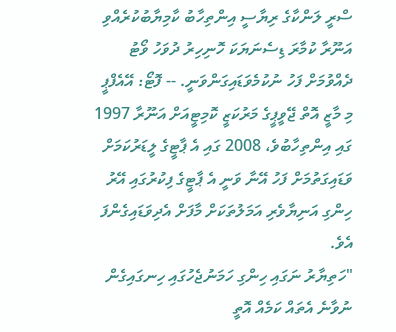ސްރީ ލަންކާގެ ރިޔާސީ އިންތިހާބު ކާމިޔާބުކުރެއްވި އަނޫރާ ކުމާރަ ޑިސެނަޔަކަ ހޮނިހިރު ދުވަހު ވޯޓު ދެއްވުމަށް ފަހު ނުކުމެވަޑައިގަންވަނީ. -- ފޮޓޯ: އޭއެފްޕީ
މި މާޒީ އޮތް ޖޭވީޕީގެ މަރުކަޒީ ކޮމިޓީއަށް އަނޫރާ 1997 ގައި އިންތިހާބުވެ، 2008 ގައި އެ ޕާޓީގެ ލީޑަރުކަމަށް ވަޑައިގަތުމަށް ފަހު އޭނާ ވަނީ އެ ޕާޓީގެ ފިކުރުގައި އޭރު ހިންގި އަނިޔާވެރި އަމަލުތަކަށް މާފަށް އެދިވަޑައިގެންފަ އެވެ.
"ހަތިޔާރު ނަގައި ހިންގި ހަމަނުޖެހުގައި ހިނގައިގެން ނުވާނެ އެތައް ކަމެއް އޮތީ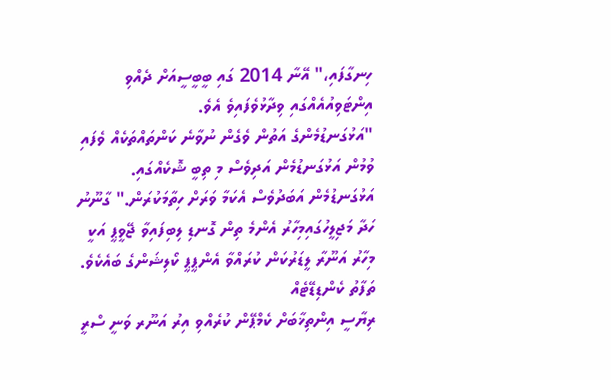ހިނގާފައި،" އޭނާ 2014 ގައި ބީބީސީއަށް ދެއްވި އިންޓަވިއުއެއްގައި ވިދާޅުވެފައިވެ އެވެ.
"އަޅުގަނޑުމެންގެ އަތުން ވެގެން ނުވާނެ ކަންތައްތަކެއް ވެފައި ވުމުން އަޅުގަނޑުމެން އަދިވެސް މި ތިބީ ޝޮކެއްގައި. އަޅުގަނޑުމެން އަބަދުވެސް އެކަމާ ވަރަށް ހިތާމަކުރަން." ގާނޫނު ހަދާ މަޖިލީހުގައިމިހާރު އެންމެ ތިން ގޮނޑި ލިބިފައިވާ ޖޭވީޕީ އަކީ މިހާރު އަނޫރާ ލީޑަރުކަން ކުރައްވާ އެންޕީޕީ ކޯލިޝަންގެ ބައެކެވެ.
ތަފާތު ކެންޑިޑޭޓެއް
ރިޔާސީ އިންތިޚާބަށް ކެމްޕޭން ކުރެއްވި އިރު އަނޫރ ވަނީ ސްރީ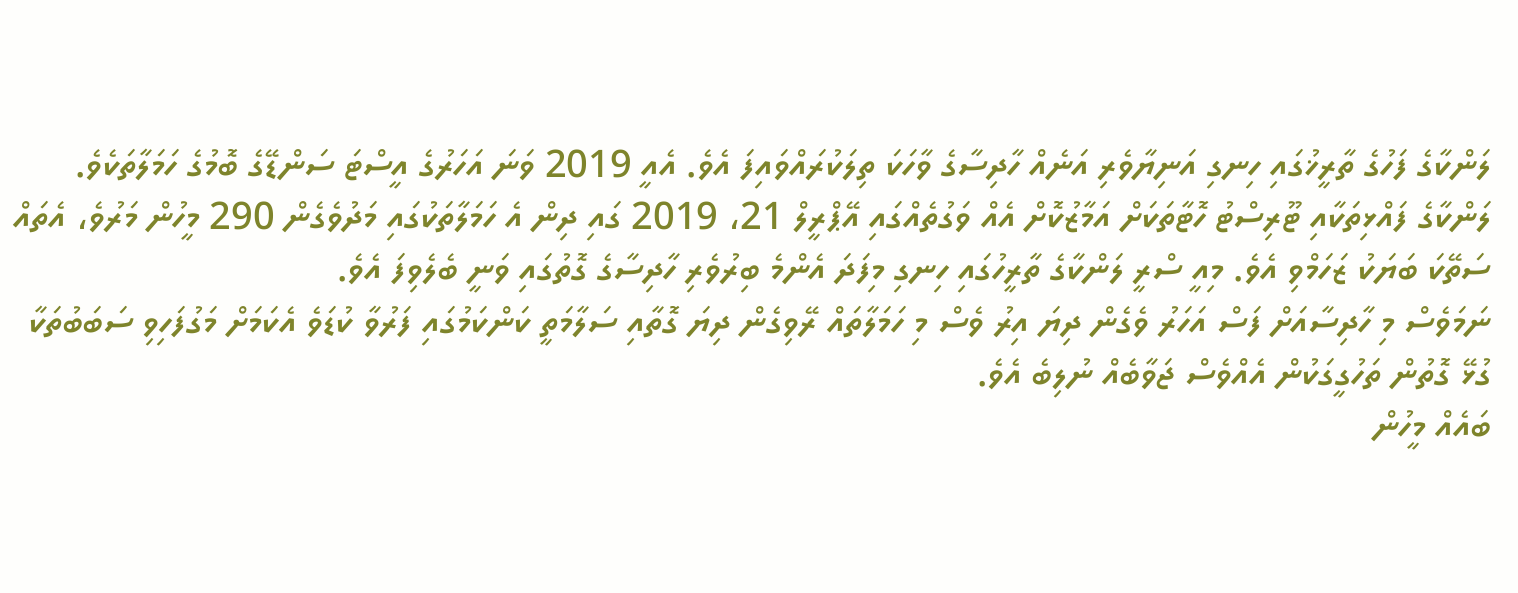ލަންކާގެ ފަހުގެ ތާރީޚުގައި ހިނގި އަނިޔާވެރި އަނެއް ހާދިސާގެ ވާހަކަ ތިލަކުރައްވައިފަ އެވެ. އެއީ 2019 ވަނަ އަހަރުގެ އީސްޓަ ސަންޑޭގެ ބޮމުގެ ހަމަލާތަކެވެ.
ލަންކާގެ ފައްޅިތަކާއި ޓޫރިސްޓު ހޮޓާތަކަށް އަމާޒުކޮށް އެއް ވަގުތެއްގައި އޭޕްރީލް 21، 2019 ގައި ދިން އެ ހަމަލާތަކުގައި މަދުވެގެން 290 މީހުން މަރުވެ، އެތައް ސަތޭކަ ބަޔަކު ޒަހަމްވި އެވެ. މިއީ ސްރީ ލަންކާގެ ތާރީހުގައި ހިނގި މިފަދަ އެންމެ ބިރުވެރި ހާދިސާގެ ގޮތުގައި ވަނީ ބެލެވިފަ އެވެ.
ނަމަވެސް މި ހާދިސާއަށް ފަސް އަހަރު ވެގެން ދިޔަ އިރު ވެސް މި ހަމަލާތައް ރޭވިގެން ދިޔަ ގޮތާއި ސަލާމަތީ ކަންކަމުގައި ފަރުވާ ކުޑަވެ އެކަމަށް މަގުފަހިވި ސަބަބުތަކާ ގުޅޭ ގޮތުން ތަހުގީގަކުން އެއްވެސް ޖަވާބެއް ނުލިބެ އެވެ.
ބައެއް މީހުން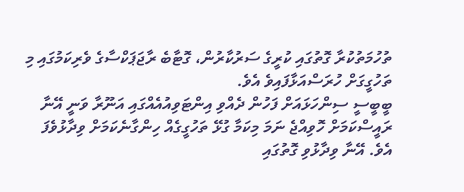ތުހުމަތުކުރާ ގޮތުގައި ކުރީގެ ސަރުކާރުން، ގޮޓާބެ ރާޖަޕަކްސާގެ ވެރިކަމުގައި މި ތަހުގީގަށް ހުރަސްއަޅާފައިވެ އެވެ.
ބީބީސީ ސިންހަޅައަށް ފަހުން ދެއްވި އިންޓަވިއުއެއްގައި އަނޫރާ ވަނީ އޭނާ ރައީސްކަމަށް ހޮވިއްޖެ ނަމަ މިކަމާ ގުޅޭ ތަހުގީގެއް ހިންގާނެކަމަށް ވިދާޅުވެފަ އެވެ. އޭނާ ވިދާޅުވި ގޮތުގައި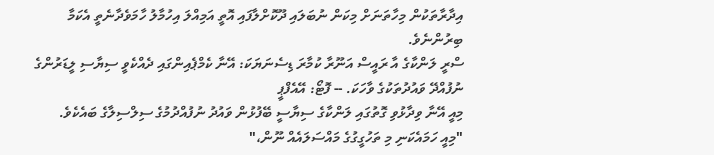އިދާރާތަކުން މިހާތަނަށް މިކަން ނުބަލައި ދޫކޮށްލާފައި އޮތީ އަމިއްލަ އިހުމާލު ހާމަވެދާނެތީ އެކަމާ ބިރުންނެވެ.
ސްރީ ލަންކާގެ އާ ރައީސް އަނޫރާ ކުމާރަ ޑިސެނަޔަކަ: އޭނާ ކެމްޕެއިންގައި ދެއްކެވީ ސިޔާސި ލީޑަރުންގެ ނުފުއްދޭ ވައުދުތަކުގެ ވާހަކަ. -- ފޮޓޯ: އޭއެފްޕީ
މިއީ އޭނާ ވިދާޅުވި ގޮތުގައި ލަންކާގެ ސިޔާސީ ބޭފުޅުން ވައުދު ނުފުއްދުމުގެ ސިލްސިލާގެ ބައެކެވެ.
"މިއީ ހަމައެކަނި މި ތަހުގީގުގެ މައްސަލައެއް ނޫން،"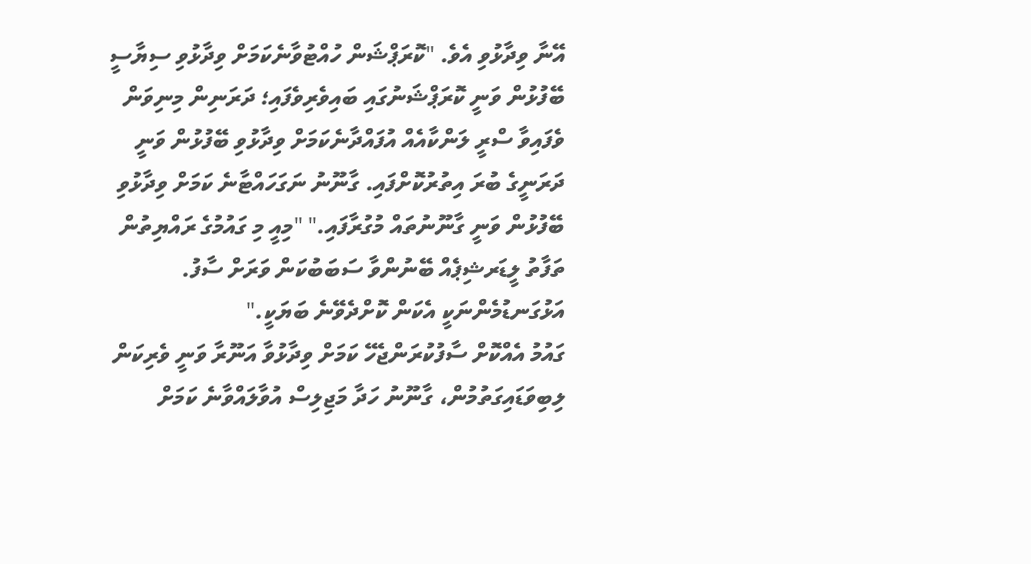އޭނާ ވިދާޅުވި އެވެ. "ކޮރަޕްޝަން ހުއްޓުވާނެކަމަށް ވިދާޅުވި ސިޔާސީ ބޭފުޅުން ވަނީ ކޮރަޕްޝަނުގައި ބައިވެރިވެފައި؛ ދަރަނިން މިނިވަން ވެފައިވާ ސްރީ ލަންކާއެއް އުފައްދާނެކަމަށް ވިދާޅުވި ބޭފުޅުން ވަނީ ދަރަނީގެ ބުރަ އިތުރުކޮށްފައި. ގާނޫނު ނަގަހައްޓާނެ ކަމަށް ވިދާޅުވި ބޭފުޅުން ވަނީ ގާނޫނުތައް މުގުރާފައި." "މިއީ މި ގައުމުގެ ރައްޔިތުން ތަފާތު ލީޑަރޝިޕެއް ބޭނުންވާ ސަބަބުކަން ވަރަށް ސާފު. އަޅުގަނޑުމެންނަކީ އެކަން ކޮށްދެވޭނެ ބަޔަކީ."
ގައުމު އެއްކޮށް ސާފުކުރަންޖެހޭ ކަމަށް ވިދާޅުވާ އަނޫރާ ވަނީ ވެރިކަން ލިބިވަޑައިގަތުމުން، ގާނޫނު ހަދާ މަޖިލިސް އުވާލައްވާނެ ކަމަށް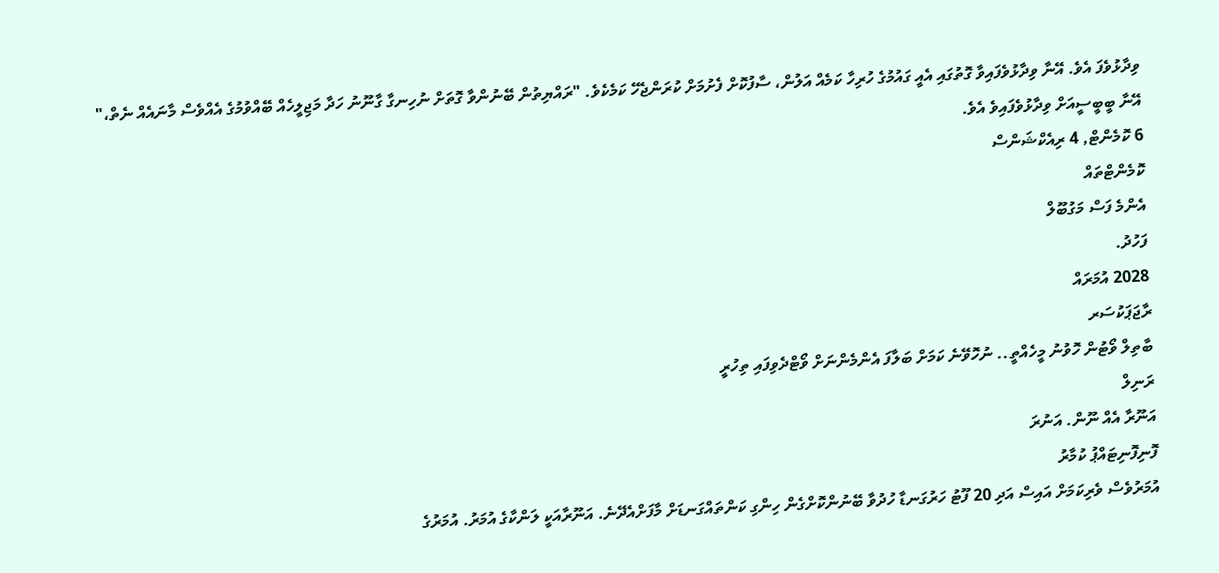ވިދާޅުވެފަ އެވެ. އޭނާ ވިދާޅުވެފައިވާ ގޮތުގައި އެއީ ގައުމުގެ ހުރިހާ ކަމެއް އަލުން، ސާފުކޮށް ފެށުމަށް ކުރަންޖެހޭ ކަމެކެވެ. "ރައްޔިތުން ބޭނުންވާ ގޮތަށް ނުހިނގާ ގާނޫނު ހަދާ މަޖިލީހެއް ބޭއްވުމުގެ އެއްވެސް މާނައެއް ނެތް،" އޭނާ ބީބީސީއަށް ވިދާޅުވެފައިވެ އެވެ.
6 ކޮމެންޓް, 4 ރިއެކްޝަންސް
ކޮމެންޓްތައް
އެންމެ ފަސް މަގުބޫލް
ފަހުދު.
2028 އުމަރައް
ރާޖަޕަކުސަރ
ބާތިލް ވޯޓުން ހޮވުނު މީހެއްތީ.. ނުހޮވޭނެ ކަމަށް ބަލާފަ އެންމެންނަށް ވޯޓްދެވިފައި ތިހުރީ
ރަނިލް
އަނޫރާ އެއް ނޫން. އަނުރަ
ފޮނިފޮނިޓައްޕު ކުމާރު
އުމަރުވެސް ވެރިކަމަށް އައިސް އަދި 20 ފޫޓު ހަރުގަނޑާ ހުދުވާ ބޭނުންކޮށްގެން ހިންގި ކަންތައްގަނޑަށް މާފަށްއެދޭނެ. އަނޫރާއަކީ ލަންކާގެ އުމަރު. އުމަރުގެ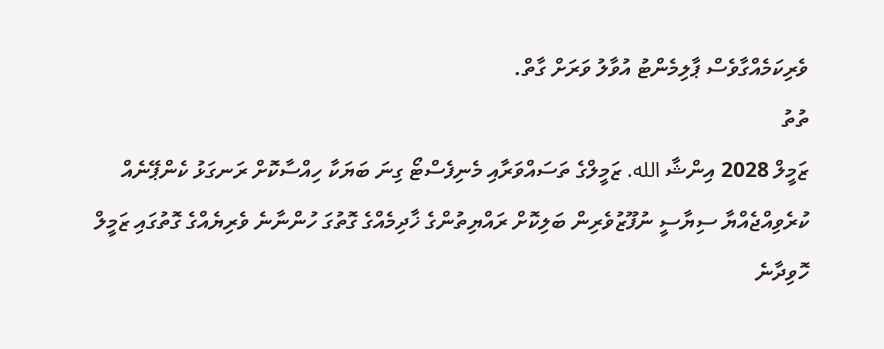ވެރިކަމެއްގާވެސް ޕާލިމެންޓު އުވާލު ވަރަށް ގާތް.
ތުތު
ޒަމީލް 2028 އިންޝާ الله. ޒަމީލްގެ ތަސައްވަރާއި މެނިފެސްޓޯ ގިނަ ބަޔަކާ ހިއްސާކޮށް ރަނގަޅު ކެންޕޭނެއް ކުރެވިއްޖެއްޔާ ސިޔާސީ ނުފޫޒުވެރިން ބަލިކޮށް ރައްޔިތުންގެ ޚާދިމެއްގެ ގޮތުގަ ހުންނާނެ ވެރިޔެއްގެ ގޮތުގައި ޒަމީލް ހޮވިދާނެ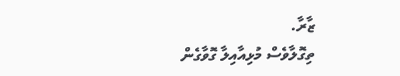ޒާރާ.
ތިގޮލާވެސް މުޅިއާއިލާ ގޮވާގެން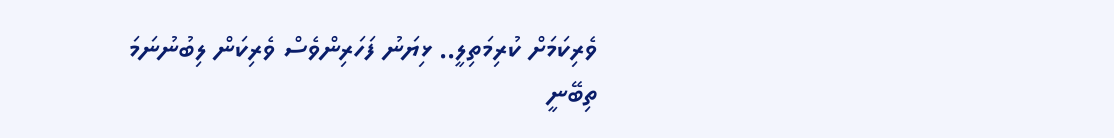ވެރިކަމަށް ކުރިމަތިލީ.. ޅިޔަނު ފަހަރިންވެސް ވެރިކަން ލިބުނުނަމަ ތިބޭނީ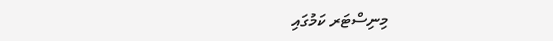މިނިސްޓަރ ކަމުގައި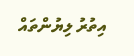އިތުރު ލިޔުންތައް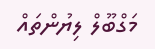މަގްބޫލް ލިޔުންތައް